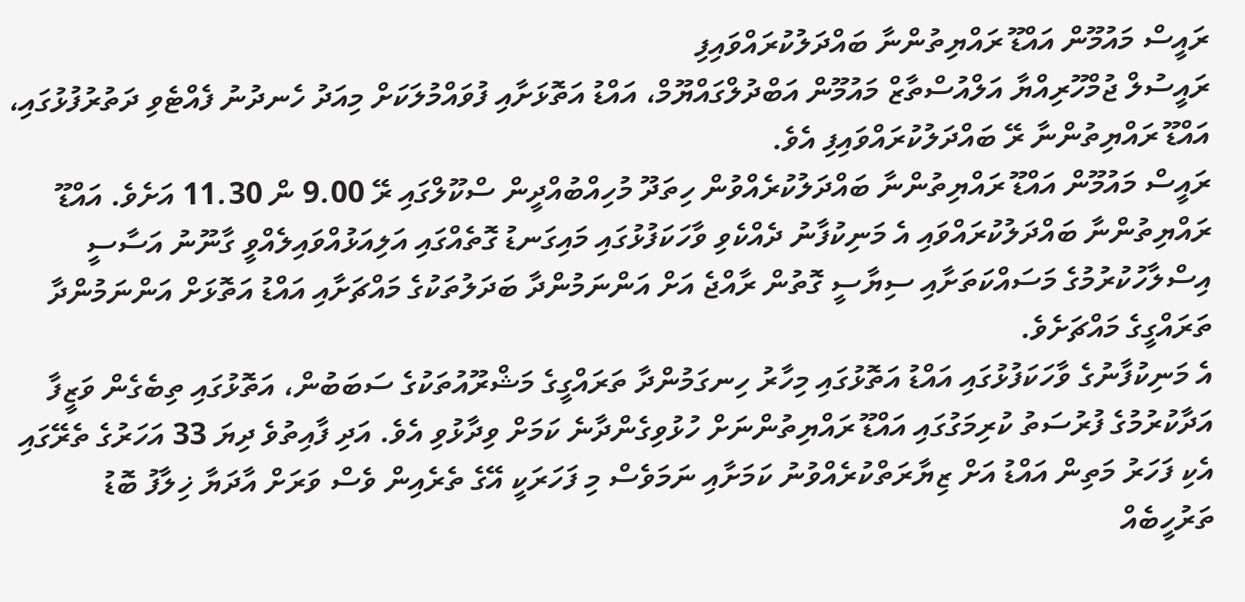ރައީސް މައުމޫން އައްޑޫ ރައްޔިތުންނާ ބައްދަލުކުރައްވައިފި
ރައީސުލް ޖުމްހޫރިއްޔާ އަލްއުސްތާޒް މައުމޫން އަބްދުލްގައްޔޫމް، އައްޑު އަތޮޅަށާއި ފުވައްމުލަކަށް މިއަދު ހެނދުނު ފެއްޓެވި ދަތުރުފުޅުގައި، އައްޑޫ ރައްޔިތުންނާ ރޭ ބައްދަލުކުރައްވައިފި އެވެ.
ރައީސް މައުމޫން އައްޑޫ ރައްޔިތުންނާ ބައްދަލުކުރެއްވުން ހިތަދޫ މުހިއްބުއްދީން ސްކޫލްގައި ރޭ 9.00 ން 11.30 އަށެވެ. އައްޑޫ ރައްޔިތުންނާ ބައްދަލުކުރައްވައި އެ މަނިކުފާނު ދެއްކެވި ވާހަކަފުޅުގައި މައިގަނޑު ގޮތެއްގައި އަލިއަޅުއްވައިލެއްވީ ގާނޫނު އަސާސީ އިސްލާހުކުރުމުގެ މަސައްކަތަށާއި ސިޔާސީ ގޮތުން ރާއްޖެ އަށް އަންނަމުންދާ ބަދަލުތަކުގެ މައްޗަށާއި އައްޑު އަތޮޅަށް އަންނަމުންދާ ތަރައްގީގެ މައްޗަށެވެ.
އެ މަނިކުފާނުގެ ވާހަކަފުޅުގައި އައްޑު އަތޮޅުގައި މިހާރު ހިނގަމުންދާ ތަރައްގީގެ މަޝްރޫއުތަކުގެ ސަބަބުން، އަތޮޅުގައި ތިބެގެން ވަޒީފާ އަދާކުރުމުގެ ފުރުސަތު ކުރިމަގުގައި އައްޑޫ ރައްޔިތުންނަށް ހުޅުވިގެންދާނެ ކަމަށް ވިދާޅުވި އެވެ. އަދި ފާއިތުވެ ދިޔަ 33 އަހަރުގެ ތެރޭގައި އެކި ފަހަރު މަތިން އައްޑު އަށް ޒިޔާރަތްކުރެއްވުނު ކަމަށާއި ނަމަވެސް މި ފަހަރަކީ އޭގެ ތެރެއިން ވެސް ވަރަށް އާދަޔާ ޚިލާފު ބޮޑު ތަރުހީބެއް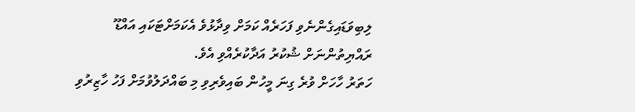ލިބިވަޑައިގެންނެވި ފަހަރެއް ކަމަށް ވިދާޅުވެ އެކަމަށްޓަކައި އައްޑޫ ރައްޔިތުންނަށް ޝުކުރު އަދާކުރެއްވި އެވެ.
ހަތަރު ހާހަށް ވުރެ ގިނަ މީހުން ބައިވެރިވި މި ބައްދަލުވުމަށް ފަހު ހާޒިރުވި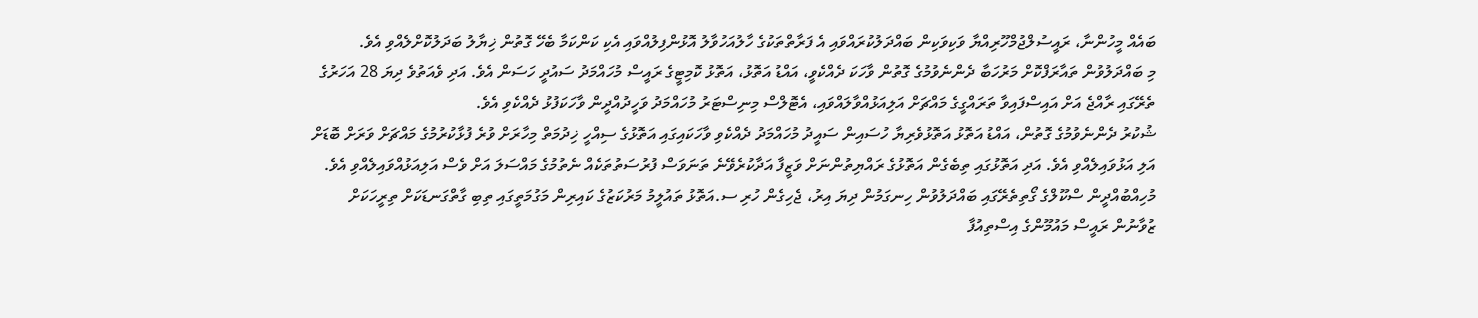ބައެއް މީހުންނާ، ރައީސުލްޖުމްހޫރިއްޔާ ވަކިވަކިން ބައްދަލުކުރައްވައި އެ ފަރާތްތަކުގެ ހާލުއަހުވާލު އޮޅުންފިލުއްވައި އެކި ކަންކަމާ ބެހޭ ގޮތުން ޚިޔާލު ބަދަލުކޮށްލެއްވި އެވެ.
މި ބައްދަލުވުން ތައާރަފްކޮށް މަރުހަބާ ދެންނެވުމުގެ ގޮތުން ވާހަކަ ދެއްކެވީ، އައްޑު އަތޮޅު، އަތޮޅު ކޮމިޓީގެ ރައީސް މުހައްމަދު ސައުދީ ހަސަން އެވެ. އަދި ވެއަތުވެ ދިޔަ 28 އަހަރުގެ ތެރޭގައި ރާއްޖެ އަށް އައިސްފައިވާ ތަރައްގީގެ މައްޗަށް އަލިއަޅުއްވާލައްވައި، އެޓޮލްސް މިނިސްޓަރު މުހައްމަދު ވަހީދުއްދީން ވާހަކަފުޅު ދެއްކެވި އެވެ.
ޝުކުރު ދެންނެވުމުގެ ގޮތުން، އައްޑު އަތޮޅު އަތޮޅުވެރިޔާ ހުސައިން ސައީދު މުހައްމަދު ދެއްކެވި ވާހަކައިގައި އަތޮޅުގެ ސިއްހީ ޚިދުމަތް މިހާރަށް ވުރެ ފުޅާކުރުމުގެ މައްޗަށް ވަރަށް ބޮޑަށް އަލި އަޅުވައިލެއްވި އެވެ. އަދި އަތޮޅުގައި ތިބެގެން އަތޮޅުގެ ރައްޔިތުންނަށް ވަޒީފާ އަދާކުރެވޭނެ ތަނަވަސް ފުރުސަތުތަކެއް ނެތުމުގެ މައްސަލަ އަށް ވެސް އަލިއަޅުއްވައިލެއްވި އެވެ.
މުހިއްބުއްދީން ސްކޫލްގެ ގޯތިތެރޭގައި ބައްދަލުވުން ހިނގަމުން ދިޔަ އިރު، ޖެހިގެން ހުރި ސ.އަތޮޅު ތައުލީމު މަރުކަޒުގެ ކައިރިން މަގުމަތީގައި ތިބި ގާތްގަނޑަކަށް ތިރީހަކަށް ޒުވާނުން ރައީސް މައުމޫންގެ އިސްތިއުފާ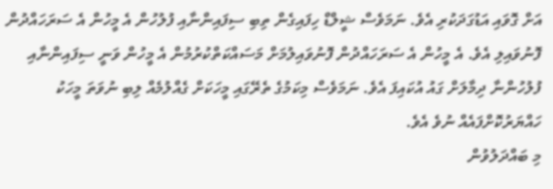އަށް ގޮވައި އަޑުގަދަކުރި އެވެ. ނަމަވެސް ޝީލްޑް ހިފައިގެން ތިބި ސިފައިންނާއި ފުލުހުން އެ މީހުން އެ ސަރަހައްދުން ފޮނުވައިލި އެވެ. އެ މީހުން އެ ސަރަހައްދުން ފޮނުވައިލުމަށް މަސައްކަތްކުރުމުން އެ މީހުން ވަނީ ސިފައިންނާއި ފުލުހުންނާ ދިމާލަށް ގައު އުކައިފަ އެވެ. ނަމަވެސް މިކަމުގެ ތެރޭގައި މީހަކަށް ގެއްލުމެއް ލިބި ނުވަތަ މީހަކު ހައްޔަރުކޮށްފައެއް ނުވެ އެވެ.
މި ބައްދަލުވުން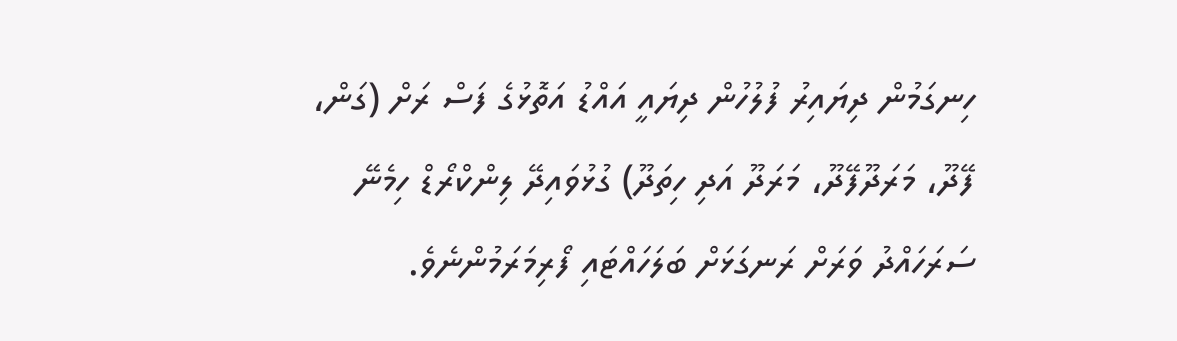ހިނގަމުން ދިޔައިރު ފުލުހުން ދިޔައީ އައްޑު އަތޮޅުގެ ފަސް ރަށް (ގަން، ފޭދޫ، މަރަދޫފޭދޫ، މަރަދޫ އަދި ހިތަދޫ) ގުޅުވައިދޭ ލިންކްރޯޑް ހިމެނޭ ސަރަހައްދު ވަރަށް ރަނގަޅަށް ބަލަހައްޓައި ފޯރިމަރަމުންނެވެ.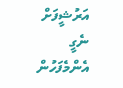އަރުޝީފަށް ނެގީ
އެންމެފަހުން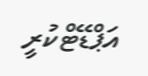އަޕްޑޭޓްކުރީ